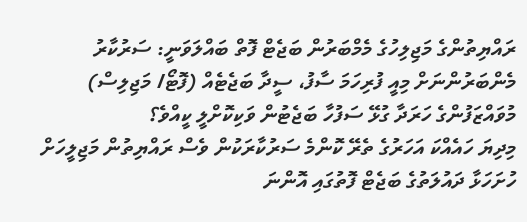ރައްޔިތުންގެ މަޖިލިހުގެ މެމްބަރުން ބަޖެޓް ފޮތް ބައްލަވަނީ: ސަރުކާރު މެންބަރުންނަށް މިއީ ފުރިހަމަ ސާފު، ސީދާ ބަޖެޓެއް (ފޮޓޯ/ މަޖިލިސް)
މުވައްޒަފުންގެ ހަރަދާ ގުޅޭ ސަފުހާ ބަޖެޓުން ވަކިކޮށްލީ ކީއްވެ؟
މިދިޔަ ހައެއްކަ އަހަރުގެ ތެރޭ ކޮންމެ ސަރުކާރަކުން ވެސް ރައްޔިތުން މަޖިލީހަށް ހުށަހަޅާ ދައުލަތުގެ ބަޖެޓް ފޮތުގައި އޮންނަ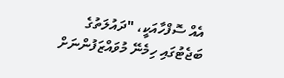އެއް ސޮފްހާއަކީ، "ދައުލަތުގެ ބަޖެޓުގައި ހިމެނޭ މުވައްޒަފުންނަށް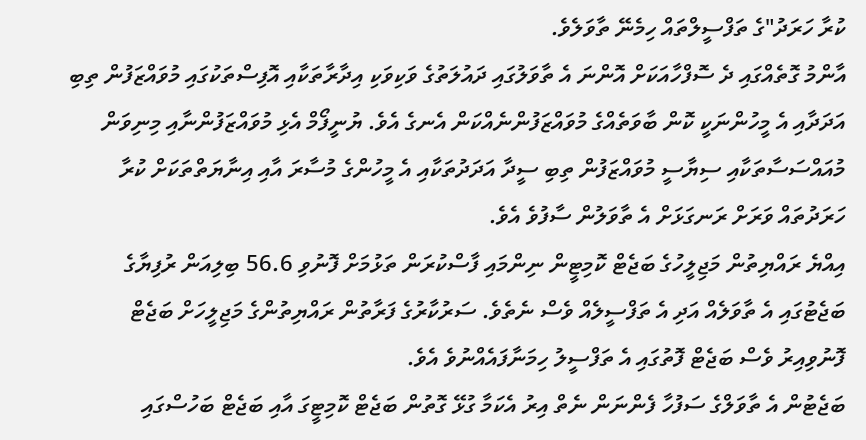ކުރާ ހަރަދު"ގެ ތަފްސީލްތައް ހިމެނޭ ތާވަލެވެ.
އާންމު ގޮތެއްގައި ދެ ސޮފްހާއަކަށް އޮންނަ އެ ތާވަލުގައި ދައުލަތުގެ ވަކިވަކި އިދާރާތަކާއި އޮފިސްތަކުގައި މުވައްޒަފުން ތިބި އަދަދާއި އެ މީހުންނަކީ ކޮން ބާވަތެއްގެ މުވައްޒަފުންނެއްކަން އެނގެ އެވެ. ޔުނީފޯމް އެޅި މުވައްޒަފުންނާއި މިނިވަން މުއައްސަސާތަކާއި ސިޔާސީ މުވައްޒަފުން ތިބި ސީދާ އަދަދުތަކާއި އެ މީހުންގެ މުސާރަ އާއި އިނާޔަތްތަކަށް ކުރާ ހަރަދުތައް ވަރަށް ރަނގަޅަށް އެ ތާވަލުން ސާފުވެ އެވެ.
އިއްޔެ ރައްޔިތުން މަޖިލީހުގެ ބަޖެޓް ކޮމިޓީން ނިންމައި ފާސްކުރަން ތަޅުމަށް ފޮނުވި 56.6 ބިލިއަން ރުފިޔާގެ ބަޖެޓުގައި އެ ތާވަލެއް އަދި އެ ތަފްސީލެއް ވެސް ނެތެވެ. ސަރުކާރުގެ ފަރާތުން ރައްޔިތުންގެ މަޖިލީހަށް ބަޖެޓް ފޮނުވިއިރު ވެސް ބަޖެޓް ފޮތުގައި އެ ތަފްސީލު ހިމަނާފައެއްނުވެ އެވެ.
ބަޖެޓުން އެ ތާވަލްގެ ސަފުހާ ފެންނަން ނެތް އިރު އެކަމާ ގުޅޭ ގޮތުން ބަޖެޓް ކޮމިޓީގަ އާއި ބަޖެޓް ބަހުސްގައި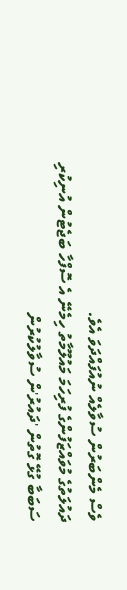ވެސް މެންބަރުން ސުވާލެއް ނުއުފައްދަވަ އެވެ.
ދައުލަތުގެ މުވައްޒަފުންގެ ފުރިހަމަ މައުލޫމާތު ހިމެނޭ އެ ސޮފްހާ ބަޖެޓުން އުނިކުރި ސަބަބާ ގުޅޭ ގޮތުން 'ދައުރު'ން ސުވާލުކުރުން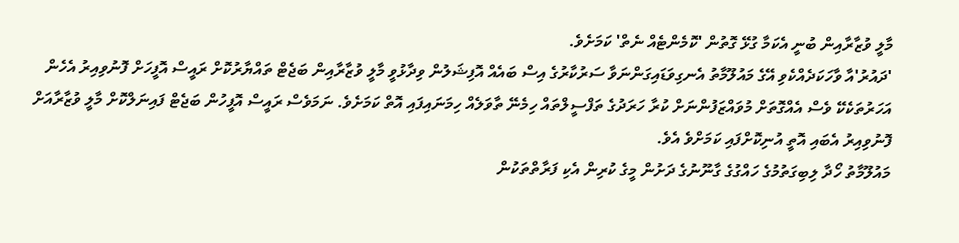މާލީ ވުޒާރާއިން ބުނީ އެކަމާ ގުޅޭ ގޮތުން 'ކޮމެންޓެއް ނެތް' ކަމަށެވެ.
'ދައުރު'އާ ވާހަކަދެއްކެވި އޭގެ މައުލޫމާތު އެނގިވަޑައިގަންނަވާ ސަރުކާރުގެ އިސް ބައެއް އޮފިޝަލުން ވިދާޅުވީ މާލީ ވުޒާރާއިން ބަޖެޓް ތައްޔާރުކޮށް ރައީސް އޮފީހަށް ފޮނުވިއިރު އެހެން އަހަރުތަކެކޭ ވެސް އެއްގޮތަށް މުވައްޒަފުންނަށް ކުރާ ހަރަދުގެ ތަފްސީލްތައް ހިމެނޭ ތާވަލެއް ހިމަނައިފައި އޮތް ކަމަށެވެ. ނަމަވެސް ރައީސް އޮފީހުން ބަޖެޓް ފައިނަލްކޮށް މާލީ ވުޒާރާއަށް ފޮނުވިއިރު އެބައި އޮތީ އުނިކޮށްފައި ކަމަށްވެ އެވެ.
މައުލޫމާތު ހޯދާ ލިބިގަތުމުގެ ހައްގުގެ ގާނޫނުގެ ދަށުން މީގެ ކުރިން އެކި ފަރާތްތަކުން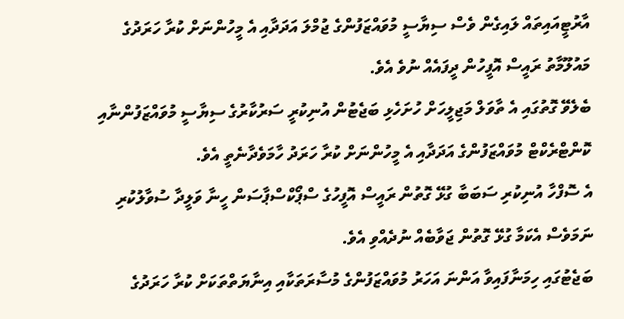އާރުޓީއައިތައް ލައިގެން ވެސް ސިޔާސީ މުވައްޒަފުންގެ ޖުމްލަ އަދަދާއި އެ މީހުންނަށް ކުރާ ހަރަދުގެ މައުލޫމާތު ރައީސް އޮފީހުން ދީފައެއް ނުވެ އެވެ.
ބެލެވޭ ގޮތުގައި އެ ތާވަލް މަޖިލީހަށް ހުށަހެޅި ބަޖެޓުން އުނިކުރީ ސަރުކާރުގެ ސިޔާސީ މުވައްޒަފުންނާއި ކޮންޓްރެކްޓް މުވައްޒަފުންގެ އަދަދާއި އެ މީހުންނަށް ކުރާ ހަރަދު ހާމަވެދާނެތީ އެވެ.
އެ ސޮފްހާ އުނިކުރި ސަބަބާ ގުޅޭ ގޮތުން ރައީސް އޮފީހުގެ ސްޕޯކްސްޕާސަން ހީނާ ވަލީދާ ސުވާލުކުރި ނަމަވެސް އެކަމާ ގުޅޭ ގޮތުން ޖަވާބެއް ނުދެއްވި އެވެ.
ބަޖެޓުގައި ހިމަނާފައިވާ އަންނަ އަހަރު މުވައްޒަފުންގެ މުސާރަތަކާއި އިނާޔަތްތަކަށް ކުރާ ހަރަދުގެ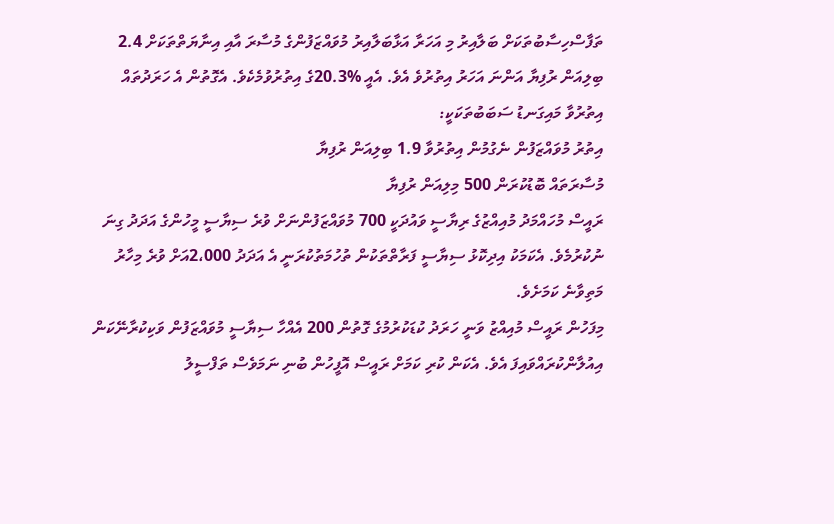ތަފާސްހިސާބުތަކަށް ބަލާއިރު މި އަހަރާ އަޅާބަލާއިރު މުވައްޒަފުންގެ މުސާރަ އާއި އިނާޔަތްތަކަށް 2.4 ބިލިއަން ރުފިޔާ އަންނަ އަހަރު އިތުރުވެ އެވެ. އެއީ %20.3ގެ އިތުރުވުމެކެވެ. އެގޮތުން އެ ހަރަދުތައް އިތުރުވާ މައިގަނޑު ސަބަބުތަކަކީ:
އިތުރު މުވައްޒަފުން ނެގުމުން އިތުރުވާ 1.9 ބިލިއަން ރުފިޔާ
މުސާރަތައް ބޮޑުކުރަން 500 މިލިއަން ރުފިޔާ
ރައީސް މުހައްމަދު މުއިއްޒުގެ ރިޔާސީ ވައުދަކީ 700 މުވައްޒަފުންނަށް ވުރެ ސިޔާސީ މީހުންގެ އަދަދު ގިނަ ނުކުރުމެވެ. އެކަމަކު އިދިކޮޅު ސިޔާސީ ފަރާތްތަކުން ތުހުމަތުކުރަނީ އެ އަދަދު 2،000އަށް ވުރެ މިހާރު މަތިވާނެ ކަމަށެވެ.
މިފަހުން ރައީސް މުއިއްޒު ވަނީ ހަރަދު ކުޑަކުރުމުގެ ގޮތުން 200 އެއްހާ ސިޔާސީ މުވައްޒަފުން ވަކިކުރާނޭކަން އިއުލާންކުރައްވައިފަ އެވެ. އެކަން ކުރި ކަމަށް ރައީސް އޮފީހުން ބުނި ނަމަވެސް ތަފްސީލު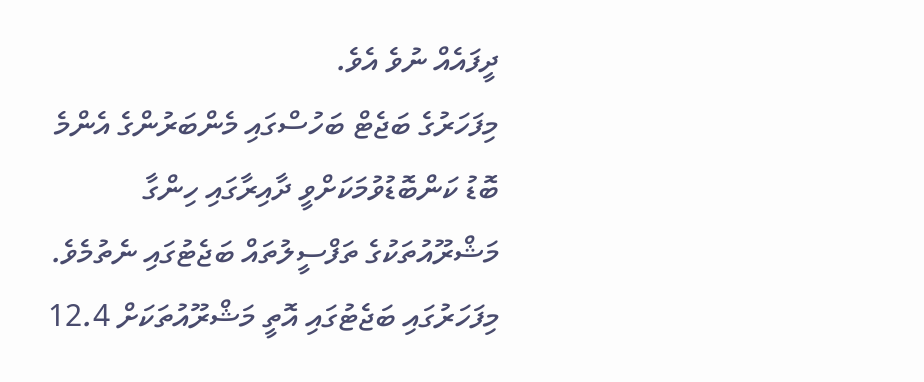ދީފައެއް ނުވެ އެވެ.
މިފަހަރުގެ ބަޖެޓް ބަހުސްގައި މެންބަރުންގެ އެންމެ ބޮޑު ކަންބޮޑުވުމަކަށްވީ ދާއިރާގައި ހިންގާ މަޝްރޫއުތަކުގެ ތަފްސީލުތައް ބަޖެޓުގައި ނެތުމެވެ. މިފަހަރުގައި ބަޖެޓުގައި އޮތީ މަޝްރޫއުތަކަށް 12.4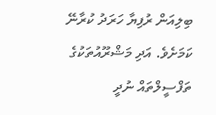ބިލިއަން ރުފިޔާ ހަރަދު ކުރާނޭ ކަމަށެވެ. އަދި މަޝްރޫއުތަކުގެ ތަފްސީލްތައް ނުދީ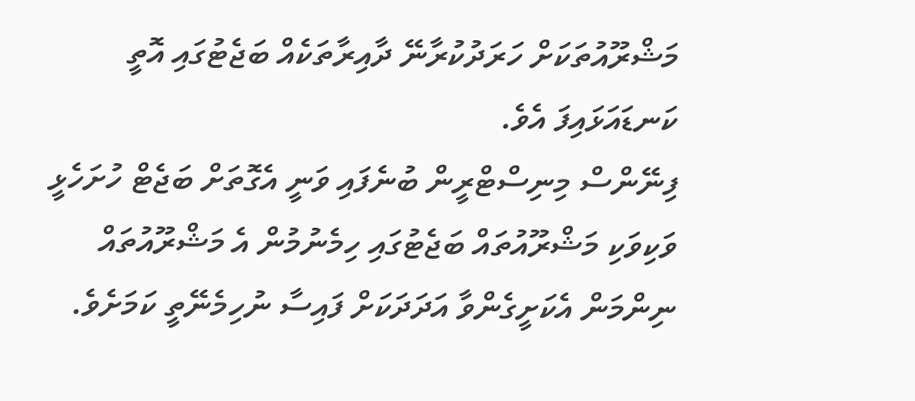މަޝްރޫއުތަކަށް ހަރަދުކުރާނޭ ދާއިރާތަކެއް ބަޖެޓުގައި އޮތީ ކަނޑައަޅައިފަ އެވެ.
ފިނޭންސް މިނިސްޓްރީން ބުނެފައި ވަނީ އެގޮތަށް ބަޖެޓް ހުށަހެޅީ ވަކިވަކި މަޝްރޫއުތައް ބަޖެޓުގައި ހިމެނުމުން އެ މަޝްރޫއުތައް ނިންމަން އެކަށީގެންވާ އަދަދަކަށް ފައިސާ ނުހިމެނޭތީ ކަމަށެވެ.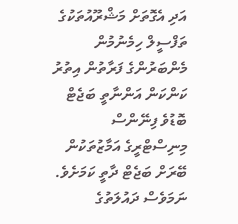އަދި އެގޮތަށް މަޝްރޫއުތަކުގެ ތަފްސީލް ހިމެނުމުން މެންބަރުންގެ ފަރާތުން އިތުރު ކަންކަން އަންނާތީ ބަޖެޓް ބޮޑުވެ ފިނޭންސް މިނިސްޓްރީގެ އަމާޒުތަކުން ބޭރަށް ބަޖެޓް ދާތީ ކަމަށެވެ.
ނަމަވެސް ދައުލަތުގެ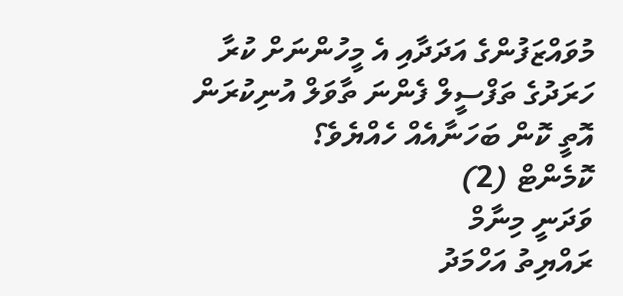މުވައްޒަފުންގެ އަދަދާއި އެ މީހުންނަށް ކުރާ ހަރަދުގެ ތަފްސީލް ފެންނަ ތާވަލް އުނިކުރަން އޮތީ ކޮން ބަހަނާއެއް ހެއްޔެވެ؟
ކޮމެންޓް (2)
ވަދަނީ މިނާމް
ރައްޔިތު އަހްމަދު